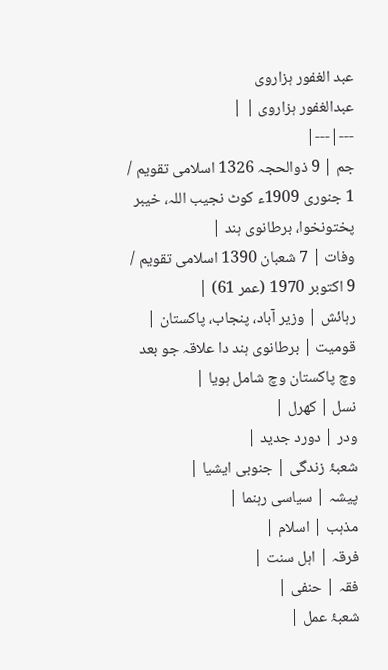عبد الغفور ہزاروی
عبدالغفور ہزاروی | |
---|---|
جم | 9 ذوالحجہ 1326 اسلامی تقویم / 1 جنوری 1909ء کوٹ نجیب اللہ، خیبر پختونخوا، برطانوی ہند |
وفات | 7 شعبان 1390 اسلامی تقویم / 9 اکتوبر 1970 (عمر 61) |
رہائش | وزیر آباد، پنجاب، پاکستان |
قومیت | برطانوی ہند دا علاقہ جو بعد وچ پاکستان وچ شامل ہويا |
نسل | کھرل |
ودر | دورد جدید |
شعبۂ زندگی | جنوبی ایشیا |
پیشہ | سیاسی رہنما |
مذہب | اسلام |
فرقہ | اہل سنت |
فقہ | حنفی |
شعبۂ عمل |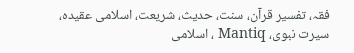فقہ، تفسیر قرآن، سنت، حدیث، شریعت، اسلامی عقیدہ، سیرت نبوی، Mantiq ، اسلامی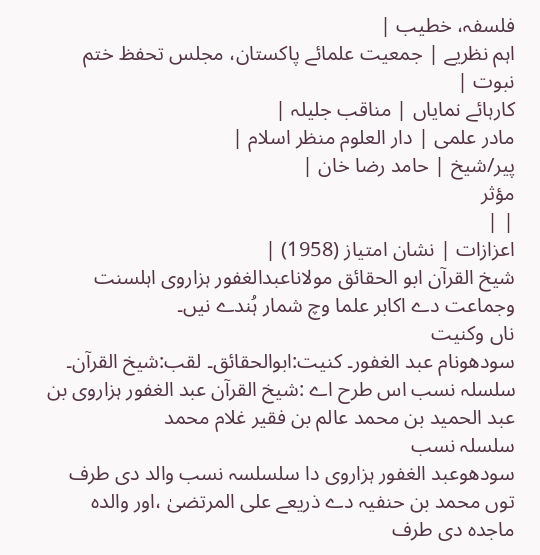فلسفہ، خطیب |
اہم نظریے | جمعیت علمائے پاکستان، مجلس تحفظ ختم نبوت |
کارہائے نماياں | مناقب جلیلہ |
مادر علمی | دار العلوم منظر اسلام |
پیر/شیخ | حامد رضا خان |
مؤثر
| |
اعزازات | نشان امتیاز (1958) |
شیخ القرآن ابو الحقائق مولاناعبدالغفور ہزاروی اہلسنت وجماعت دے اکابر علما وچ شمار ہُندے نيں۔
ناں وکنیت
سودھونام عبد الغفور۔ کنیت:ابوالحقائق۔ لقب:شیخ القرآن۔ سلسلہ نسب اس طرح اے :شیخ القرآن عبد الغفور ہزاروی بن عبد الحمید بن محمد عالم بن فقیر غلام محمد
سلسلہ نسب
سودھوعبد الغفور ہزاروی دا سلسلسہ نسب والد دی طرف توں محمد بن حنفیہ دے ذریعے علی المرتضیٰ ،اور والدہ ماجدہ دی طرف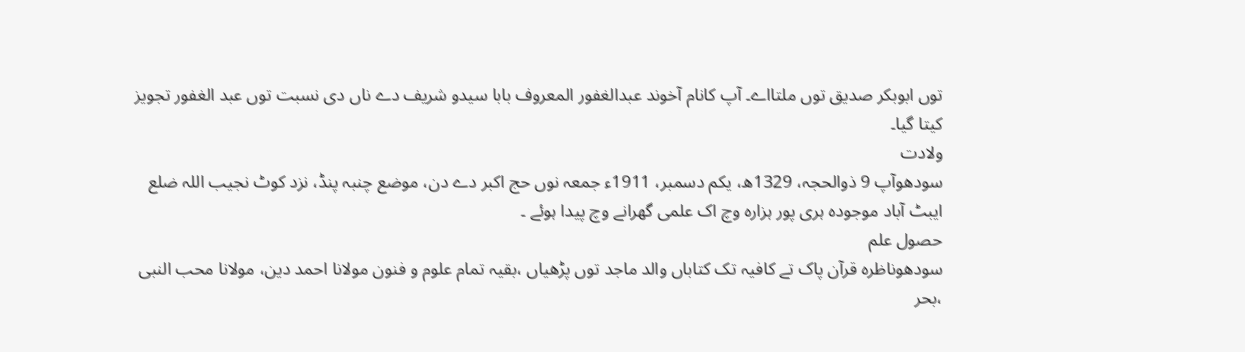توں ابوبکر صدیق توں ملتااے۔ آپ کانام آخوند عبدالغفور المعروف بابا سیدو شریف دے ناں دی نسبت توں عبد الغفور تجویز کيتا گیا۔
ولادت
سودھوآپ 9 ذوالحجہ، 1329ھ، یکم دسمبر، 1911ء جمعہ نوں حج اکبر دے دن، موضع چنبہ پنڈ، نزد کوٹ نجیب اللہ ضلع ایبٹ آباد موجودہ ہری پور ہزارہ وچ اک علمی گھرانے وچ پیدا ہوئے ۔
حصول علم
سودھوناظرہ قرآن پاک تے کافیہ تک کتاباں والد ماجد توں پڑھیاں ،بقیہ تمام علوم و فنون مولانا احمد دین، مولانا محب النبی ،بحر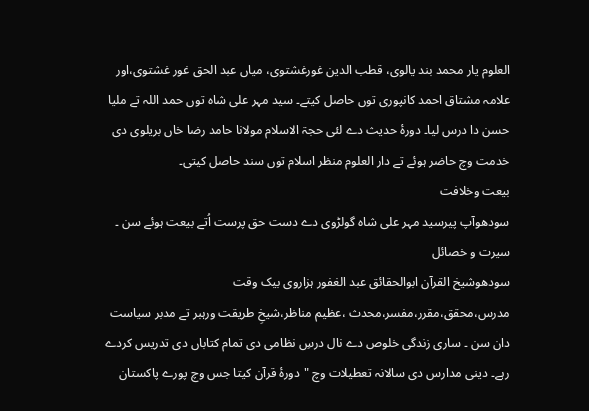العلوم یار محمد بند یالوی، قطب الدین غورغشتوی، میاں عبد الحق غور غشتوی،اور علامہ مشتاق احمد کانپوری توں حاصل کیتے۔ سید مہر علی شاہ توں حمد اللہ تے ملیا حسن دا درس لیا۔ دورۂ حدیث دے لئی حجۃ الاسلام مولانا حامد رضا خاں بریلوی دی خدمت وچ حاضر ہوئے تے دار العلوم منظر اسلام توں سند حاصل کيتی۔
بیعت وخلافت
سودھوآپ پیرسید مہر علی شاہ گولڑوی دے دست حق پرست اُتے بیعت ہوئے سن ۔
سیرت و خصائل
سودھوشیخ القرآن ابوالحقائق عبد الغفور ہزاروی بیک وقت مدرس،محقق،مقرر،مفسر،محدث ،عظیم مناظر،شیخِ طریقت ورہبر تے مدبر سیاست دان سن ۔ ساری زندگی خلوص دے نال درسِ نظامی دی تمام کتاباں دی تدریس کردے رہے۔ دینی مدارس دی سالانہ تعطیلات وچ "دورۂ قرآن کيتا جس وچ پورے پاکستان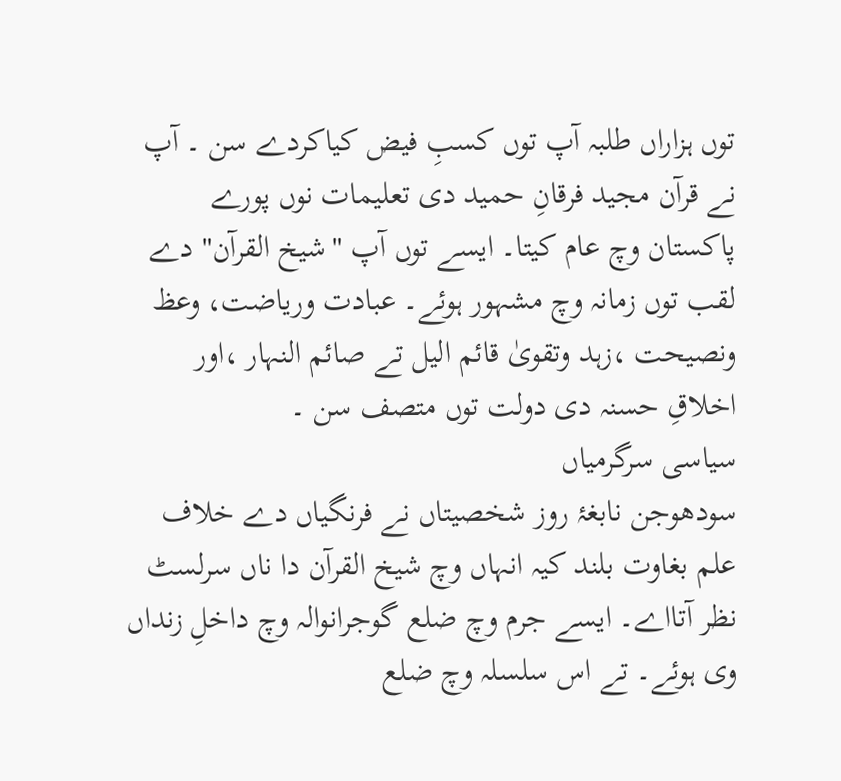توں ہزاراں طلبہ آپ توں کسبِ فیض کیاکردے سن ۔ آپ نے قرآن مجید فرقانِ حمید دی تعلیمات نوں پورے پاکستان وچ عام کيتا۔ ايسے توں آپ "شیخ القرآن" دے لقب توں زمانہ وچ مشہور ہوئے۔ عبادت وریاضت، وعظ ونصیحت ،زہد وتقویٰ قائم الیل تے صائم النہار ،اور اخلاقِ حسنہ دی دولت توں متصف سن ۔
سیاسی سرگرمیاں
سودھوجن نابغۂ روز شخصیتاں نے فرنگیاں دے خلاف علم بغاوت بلند کیہ انہاں وچ شیخ القرآن دا ناں سرلسٹ نظر آتااے۔ ايسے جرم وچ ضلع گوجرانوالہ وچ داخلِ زنداں وی ہوئے۔ تے اس سلسلہ وچ ضلع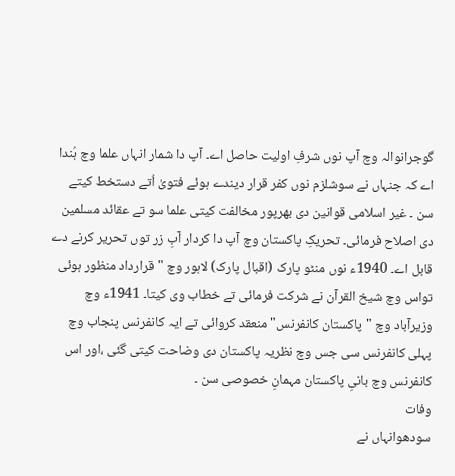گوجرانوالہ وچ آپ نوں شرفِ اولیت حاصل اے۔ آپ دا شمار انہاں علما وچ ہُندا اے کہ جنہاں نے سوشلزم نوں کفر قرار دیندے ہوئے فتویٰ اُتے دستخط کیتے سن ۔ غیر اسلامی قوانین دی بھرپور مخالفت کيتی علما سو تے عقائد مسلمین دی اصلاح فرمائی۔ تحریکِ پاکستان وچ آپ دا کردار آبِ زر توں تحریر کرنے دے قابل اے۔ 1940ء نوں منٹو پارک (اقبال پارک) لاہور وچ " قرارداد منظور ہوئی تواس وچ شیخ القرآن نے شرکت فرمائی تے خطاب وی کيتا۔ 1941ء وچ وزیرآباد وچ "پاکستان کانفرنس" منعقد کروائی تے ایہ کانفرنس پنجاب وچ پہلی کانفرنس سی جس وچ نظریہ پاکستان دی وضاحت کيتی گئی ،اور اس کانفرنس وچ بانیِ پاکستان مہمانِ خصوصی سن ۔
وفات
سودھوانہاں نے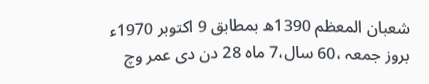شعبان المعظم 1390ھ بمطابق 9 اکتوبر 1970ء بروز جمعہ ،60 سال،7 ماہ 28 دن دی عمر وچ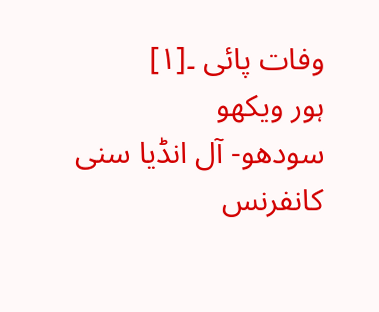وفات پائی ۔[۱]
ہور ویکھو
سودھو- آل انڈیا سنی کانفرنس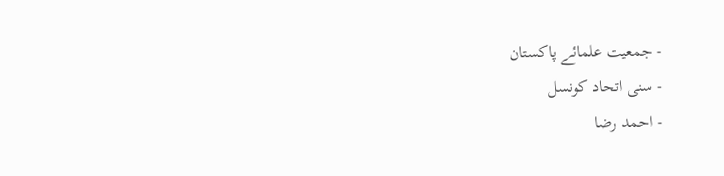- جمعیت علمائے پاکستان
- سنی اتحاد کونسل
- احمد رضا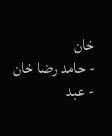خان
- حامد رضا خان
- عبد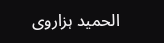الحمید ہزاروی